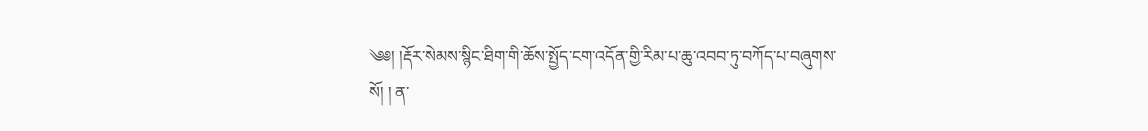༄༅། །རྡོར་སེམས་སྙིང་ཐིག་གི་ཆོས་སྤྱོད་ངག་འདོན་གྱི་རིམ་པ་ཆུ་འབབ་ཏུ་བཀོད་པ་བཞུགས་སོ། ། ན་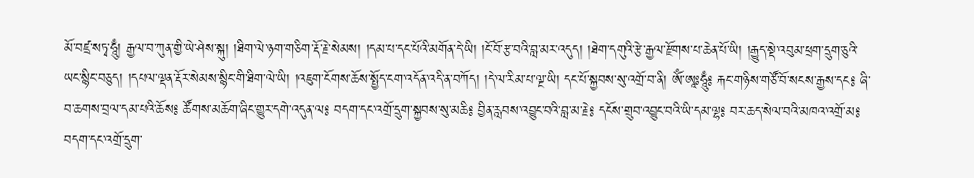མོ་བཛྲ་སཏྭ་ཧཱུྃ། རྒྱལ་བ་ཀུན་གྱི་ཡེ་ཤེས་སྐུ། །ཐིག་ལེ་ཉག་གཅིག་རྡོ་རྗེ་སེམས། །དམ་པ་དང་པོའི་མགོན་དེ་ཡི། །ངོ་བོ་རྩ་བའི་བླ་མར་འདུད། །ཐེག་དགུའི་རྩེ་རྒྱལ་རྫོགས་པ་ཆེན་པོ་ཡི། །རྒྱུད་སྡེ་འབུམ་ཕྲག་དྲུག་ཅུའི་ཡང་སྙིང་བཅུད། །དཔལ་ལྡན་རྡོར་སེམས་སྙིང་གི་ཐིག་ལེ་ཡི། །འཇུག་ངོགས་ཆོས་སྤྱོད་ངག་འདོན་འདི་ན་བཀོད། །དེ་ལ་རིམ་པ་ལྔ་ཡི། དང་པོ་སྐྱབས་སུ་འགྲོ་བ་ནི། ཨོཾ་ཨཱཿཧཱུྃ༔ རྐང་གཉིས་གཙོ་བོ་སངས་རྒྱས་དང༔ ཞི་བ་ཆགས་བྲལ་དམ་པའི་ཆོས༔ ཚོགས་མཆོག་ཞིང་གྱུར་དགེ་འདུན་ལ༔ བདག་དང་འགྲོ་དྲུག་སྐྱབས་སུ་མཆི༔ བྱིན་རླབས་འབྱུང་བའི་བླ་མ་རྗེ༔ དངོས་གྲུབ་འབྱུང་བའི་ཡི་དམ་ལྷ༔ བར་ཆད་སེལ་བའི་མཁའ་འགྲོ་མ༔ བདག་དང་འགྲོ་དྲུག་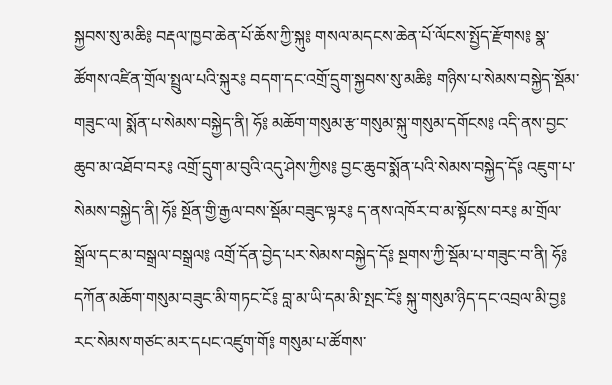སྐྱབས་སུ་མཆི༔ བརྡལ་ཁྱབ་ཆེན་པོ་ཆོས་ཀྱི་སྐུ༔ གསལ་མདངས་ཆེན་པོ་ལོངས་སྤྱོད་རྫོགས༔ སྣ་ཚོགས་འཛིན་གྲོལ་སྤྲུལ་པའི་སྐུར༔ བདག་དང་འགྲོ་དྲུག་སྐྱབས་སུ་མཆི༔ གཉིས་པ་སེམས་བསྐྱེད་སྡོམ་གཟུང་ལ། སྨོན་པ་སེམས་བསྐྱེད་ནི། ཧོ༔ མཆོག་གསུམ་རྩ་གསུམ་སྐུ་གསུམ་དགོངས༔ འདི་ནས་བྱང་ཆུབ་མ་འཐོབ་བར༔ འགྲོ་དྲུག་མ་བུའི་འདུ་ཤེས་ཀྱིས༔ བྱང་ཆུབ་སྨོན་པའི་སེམས་བསྐྱེད་དོ༔ འཇུག་པ་སེམས་བསྐྱེད་ནི། ཧོ༔ སྔོན་གྱི་རྒྱལ་བས་སྡོམ་བཟུང་ལྟར༔ ད་ནས་འཁོར་བ་མ་སྟོངས་བར༔ མ་གྲོལ་སྒྲོལ་དང་མ་བསྒྲལ་བསྒྲལ༔ འགྲོ་དོན་བྱེད་པར་སེམས་བསྐྱེད་དོ༔ སྔགས་ཀྱི་སྡོམ་པ་གཟུང་བ་ནི། ཧོ༔ དཀོན་མཆོག་གསུམ་བཟུང་མི་གཏང་ངོ༔ བླ་མ་ཡི་དམ་མི་སྤང་ངོ༔ སྐུ་གསུམ་ཉིད་དང་འབྲལ་མི་བྱ༔ རང་སེམས་གཙང་མར་དཔང་འཛུག་གོ༔ གསུམ་པ་ཚོགས་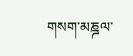གསག་མཎྜལ་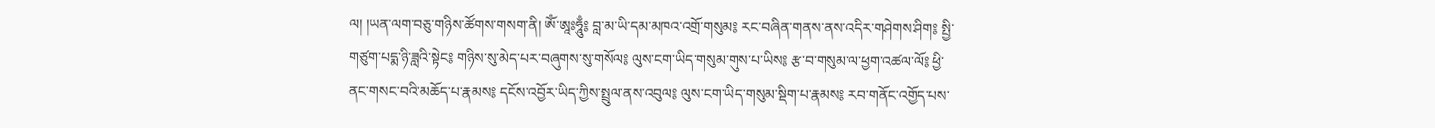ལ། །ཡན་ལག་བཅུ་གཉིས་ཚོགས་གསག་ནི། ཨོཾ་ཨཱཿཧཱུྃ༔ བླ་མ་ཡི་དམ་མཁའ་འགྲོ་གསུམ༔ རང་བཞིན་གནས་ནས་འདིར་གཤེགས་ཤིག༔ སྤྱི་གཙུག་པདྨ་ཉི་ཟླའི་སྟེང༔ གཉིས་སུ་མེད་པར་བཞུགས་སུ་གསོལ༔ ལུས་ངག་ཡིད་གསུམ་གུས་པ་ཡིས༔ རྩ་བ་གསུམ་ལ་ཕྱག་འཚལ་ལོ༔ ཕྱི་ནང་གསང་བའི་མཆོད་པ་རྣམས༔ དངོས་འབྱོར་ཡིད་ཀྱིས་སྤྲུལ་ནས་འབུལ༔ ལུས་ངག་ཡིད་གསུམ་སྡིག་པ་རྣམས༔ རབ་གནོང་འགྱོད་པས་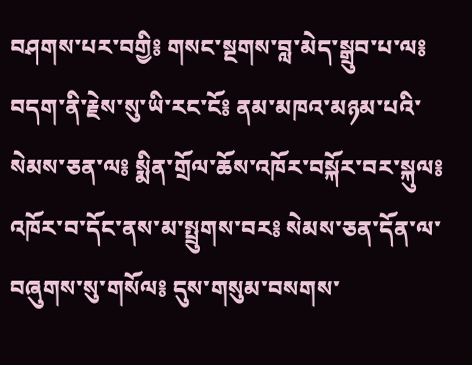བཤགས་པར་བགྱི༔ གསང་སྔགས་བླ་མེད་སྒྲུབ་པ་ལ༔ བདག་ནི་རྗེས་སུ་ཡི་རང་ངོ༔ ནམ་མཁའ་མཉམ་པའི་སེམས་ཅན་ལ༔ སྨིན་གྲོལ་ཆོས་འཁོར་བསྐོར་བར་སྐུལ༔ འཁོར་བ་དོང་ནས་མ་སྤྲུགས་བར༔ སེམས་ཅན་དོན་ལ་བཞུགས་སུ་གསོལ༔ དུས་གསུམ་བསགས་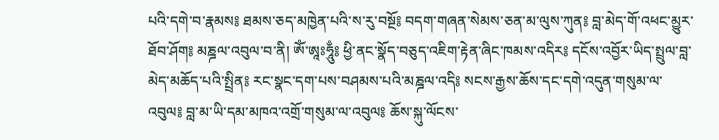པའི་དགེ་བ་རྣམས༔ ཐམས་ཅད་མཁྱེན་པའི་ས་རུ་བསྔོ༔ བདག་གཞན་སེམས་ཅན་མ་ལུས་ཀུན༔ བླ་མེད་གོ་འཕང་མྱུར་ཐོབ་ཤོག༔ མཎྜལ་འབུལ་བ་ནི། ཨོཾ་ཨཱཿཧཱུྃ༔ ཕྱི་ནང་སྣོད་བཅུད་འཇིག་རྟེན་ཞིང་ཁམས་འདིར༔ དངོས་འབྱོར་ཡིད་སྤྲུལ་བླ་མེད་མཆོད་པའི་སྤྲིན༔ རང་སྣང་དག་པས་བཤམས་པའི་མཎྜལ་འདི༔ སངས་རྒྱས་ཆོས་དང་དགེ་འདུན་གསུམ་ལ་འབུལ༔ བླ་མ་ཡི་དམ་མཁའ་འགྲོ་གསུམ་ལ་འབུལ༔ ཆོས་སྐུ་ལོངས་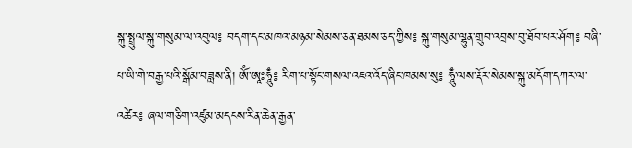སྐུ་སྤྲུལ་སྐུ་གསུམ་ལ་འབུལ༔ བདག་དང་མཁའ་མཉམ་སེམས་ཅན་ཐམས་ཅད་ཀྱིས༔ སྐུ་གསུམ་ལྷུན་གྲུབ་འབྲས་བུ་ཐོབ་པར་ཤོག༔ བཞི་པ་ཡི་གེ་བརྒྱ་པའི་སྒོམ་བཟླས་ནི། ཨོཾ་ཨཱཿཧཱུྃ༔ རིག་པ་སྟོང་གསལ་འཇའ་འོད་ཞིང་ཁམས་སུ༔ ཧཱུྃ་ལས་རྡོར་སེམས་སྐུ་མདོག་དཀར་ལ་འཚེར༔ ཞལ་གཅིག་འཛུམ་མདངས་རིན་ཆེན་རྒྱན་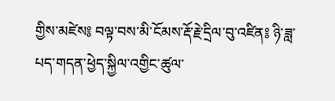གྱིས་མཛེས༔ བལྟ་བས་མི་ངོམས་རྡོ་རྗེ་དྲིལ་བུ་འཛིན༔ ཉི་ཟླ་པད་གདན་ཕྱེད་སྐྱིལ་འགྱིང་ཚུལ་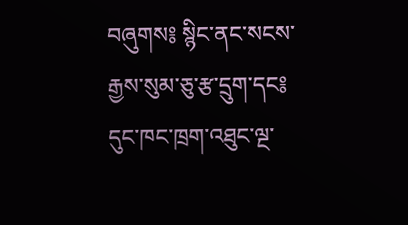བཞུགས༔ སྙིང་ནང་སངས་རྒྱས་སུམ་ཅུ་རྩ་དྲུག་དང༔ དུང་ཁང་ཁྲག་འཐུང་ལྔ་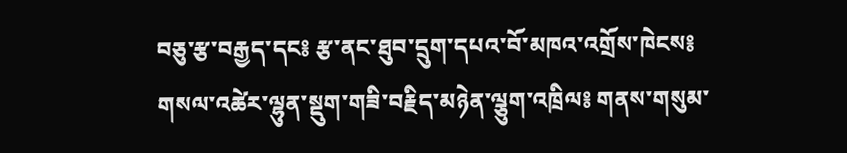བཅུ་རྩ་བརྒྱད་དང༔ རྩ་ནང་ཐུབ་དྲུག་དཔའ་བོ་མཁའ་འགྲོས་ཁེངས༔ གསལ་འཚེར་ལྷུན་སྡུག་གཟི་བརྗིད་མཉེན་ལྕུག་འཁྲིལ༔ གནས་གསུམ་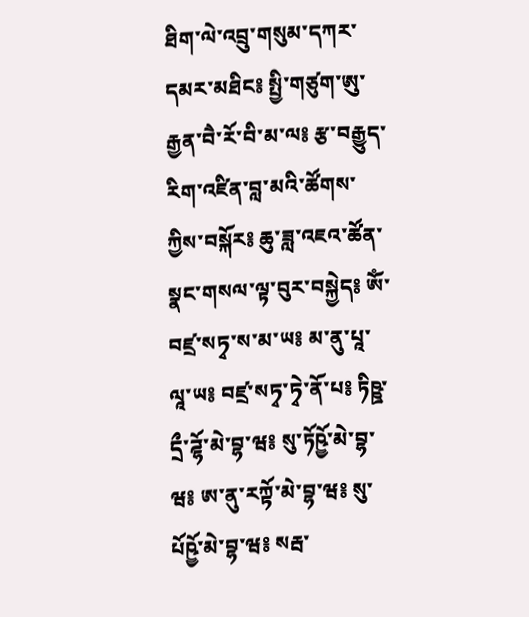ཐིག་ལེ་འབྲུ་གསུམ་དཀར་དམར་མཐིང༔ སྤྱི་གཙུག་ཨུ་རྒྱན་བཻ་རོ་བི་མ་ལ༔ རྩ་བརྒྱུད་རིག་འཛིན་བླ་མའི་ཚོགས་ཀྱིས་བསྐོར༔ ཆུ་ཟླ་འཇའ་ཚོན་སྣང་གསལ་ལྟ་བུར་བསྐྱེད༔ ཨོཾ་བཛྲ་སཏྭ་ས་མ་ཡ༔ མ་ནུ་པཱ་ལཱ་ཡ༔ བཛྲ་སཏྭ་ཏྭེ་ནོ་པ༔ ཏིཥྛ་དྲྀ་ཌྷོ་མེ་བྷ་ཝ༔ སུ་ཏོཥྱོ་མེ་བྷ་ཝ༔ ཨ་ནུ་རཀྟོ་མེ་བྷ་ཝ༔ སུ་པོཥྱོ་མེ་བྷ་ཝ༔ སརྦ་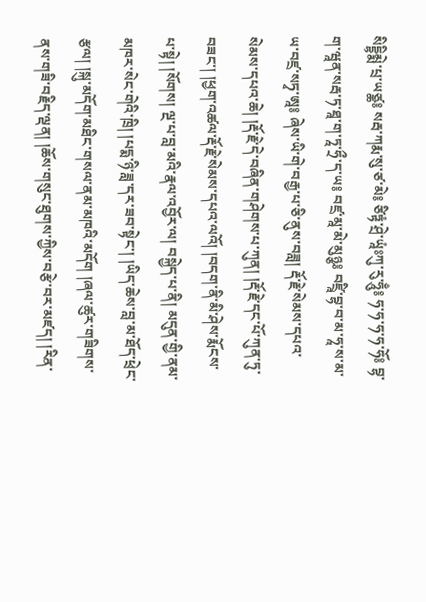སིདྡྷིམྨེ་པྲ་ཡཙྪ༔ སརྦ་ཀརྨ་སུ་ཙ་མེ༔ ཙིཏྟཾ་ཤྲེ་ཡཱཾཿཀུ་རུ་ཧཱུྃ༔ ཧ་ཧ་ཧ་ཧ་ཧོ༔ བྷ་ག་ཝཱན་སརྦ་ཏ་ཐཱ་ག་ཏཱ་ཧྲྀ་ད་ཡ༔ བཛྲ་མཱ་མེ་མུཉྩ༔ བཛྲཱི་བྷ་བ་མ་ཧཱ་ས་མ་ཡ་བཛྲ་སཏྭ་ཨཱ༔ ཞེས་ཡི་གེ་བརྒྱ་པ་ཅི་ནུས་བཟླ། རྡོ་རྗེ་སེམས་དཔའ་སེམས་དཔའ་ཆེ། །རྡོ་རྗེ་དེ་བཞིན་གཤེགས་པ་ཀུན། །རྡོ་རྗེ་དང་པོ་ཀུན་ཏུ་བཟང་། །ཕྱག་འཚལ་རྡོ་རྗེ་སེམས་དཔའ་ལའོ། །བདག་ནི་མི་ཤེས་རྨོངས་པ་སྟེ། །སོགས། ལྔ་པ་བླ་མའི་རྣལ་འབྱོར་ལ། བསྐྱེད་པ་ནི། མདུན་གྱི་ནམ་མཁར་སེང་གེའི་ཁྲི། །པདྨ་ཉི་ཟླ་དར་ཟབ་སྟེང་། །ཡིད་ཆེས་བླ་མ་ཐོད་ཕྲེང་རྩལ། །སྐུ་མདོག་མཐིང་གསལ་ནམ་མཁའི་མདོག །ཞལ་ཚུར་གཟིགས་ནས་གཟི་བརྗིད་ལྡན། །ཆོས་གསུང་ཐུགས་ཀྱིས་བརྩེ་བར་མཛད། །རིན་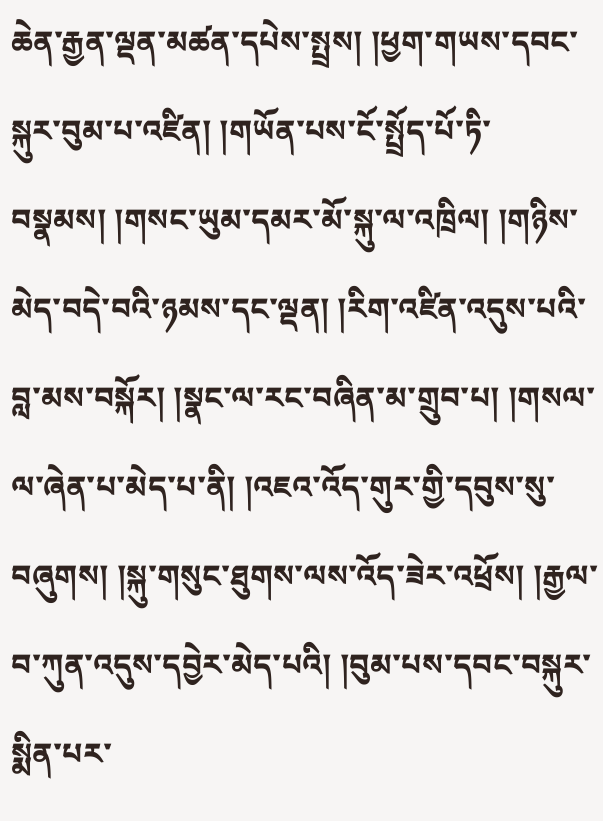ཆེན་རྒྱན་ལྡན་མཚན་དཔེས་སྤྲས། །ཕྱག་གཡས་དབང་སྐུར་བུམ་པ་འཛིན། །གཡོན་པས་ངོ་སྤྲོད་པོ་ཏི་བསྣམས། །གསང་ཡུམ་དམར་མོ་སྐུ་ལ་འཁྲིལ། །གཉིས་མེད་བདེ་བའི་ཉམས་དང་ལྡན། །རིག་འཛིན་འདུས་པའི་བླ་མས་བསྐོར། །སྣང་ལ་རང་བཞིན་མ་གྲུབ་པ། །གསལ་ལ་ཞེན་པ་མེད་པ་ནི། །འཇའ་འོད་གུར་གྱི་དབུས་སུ་བཞུགས། །སྐུ་གསུང་ཐུགས་ལས་འོད་ཟེར་འཕྲོས། །རྒྱལ་བ་ཀུན་འདུས་དབྱེར་མེད་པའི། །བུམ་པས་དབང་བསྐུར་སྨིན་པར་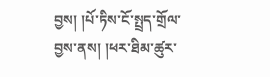བྱས། །པོ་ཏིས་ངོ་སྤྲད་གྲོལ་བྱས་ནས། །ཕར་ཐིམ་ཚུར་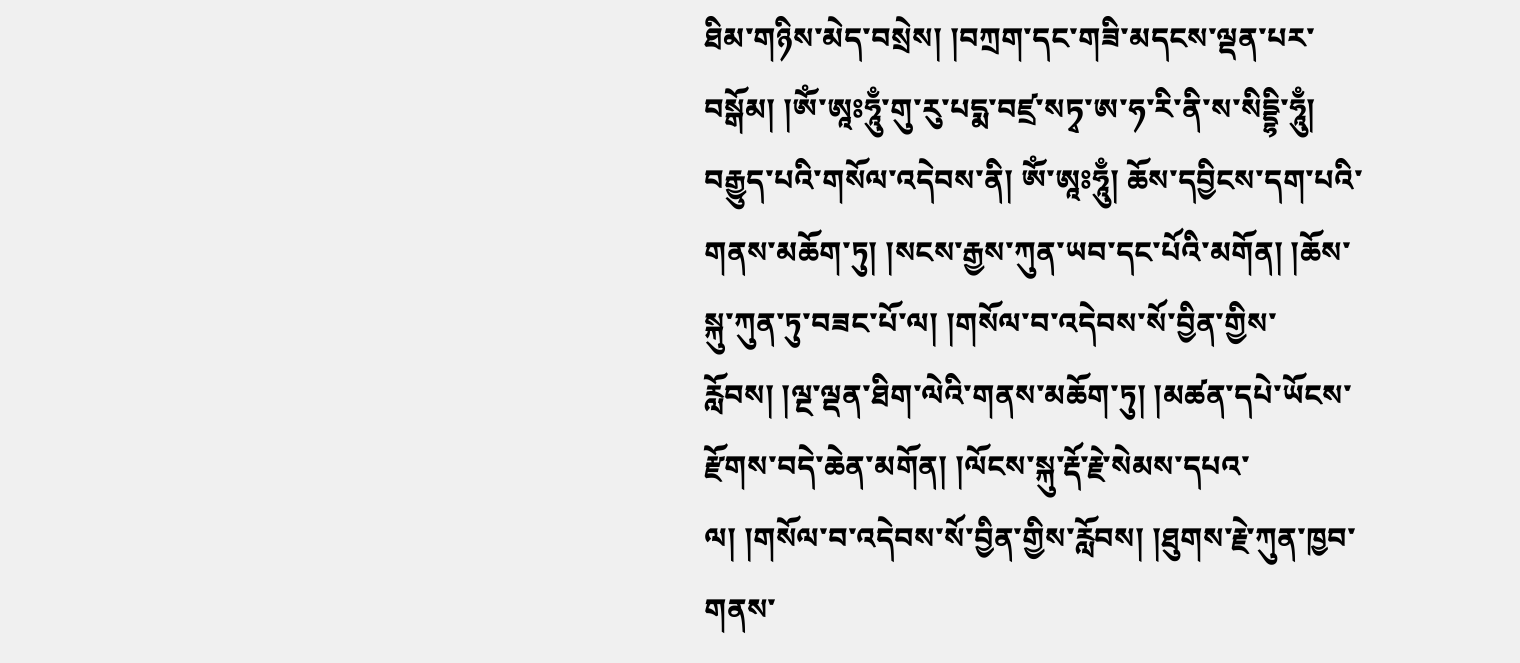ཐིམ་གཉིས་མེད་བསྲེས། །བཀྲག་དང་གཟི་མདངས་ལྡན་པར་བསྒོམ། །ཨོཾ་ཨཱཿཧཱུྃ་གུ་རུ་པདྨ་བཛྲ་སཏྭ་ཨ་ཧ་རི་ནི་ས་སིདྡྷི་ཧཱུྃ། བརྒྱུད་པའི་གསོལ་འདེབས་ནི། ཨོཾ་ཨཱཿཧཱུྃ། ཆོས་དབྱིངས་དག་པའི་གནས་མཆོག་ཏུ། །སངས་རྒྱས་ཀུན་ཡབ་དང་པོའི་མགོན། །ཆོས་སྐུ་ཀུན་ཏུ་བཟང་པོ་ལ། །གསོལ་བ་འདེབས་སོ་བྱིན་གྱིས་རློབས། །ལྔ་ལྡན་ཐིག་ལེའི་གནས་མཆོག་ཏུ། །མཚན་དཔེ་ཡོངས་རྫོགས་བདེ་ཆེན་མགོན། །ལོངས་སྐུ་རྡོ་རྗེ་སེམས་དཔའ་ལ། །གསོལ་བ་འདེབས་སོ་བྱིན་གྱིས་རློབས། །ཐུགས་རྗེ་ཀུན་ཁྱབ་གནས་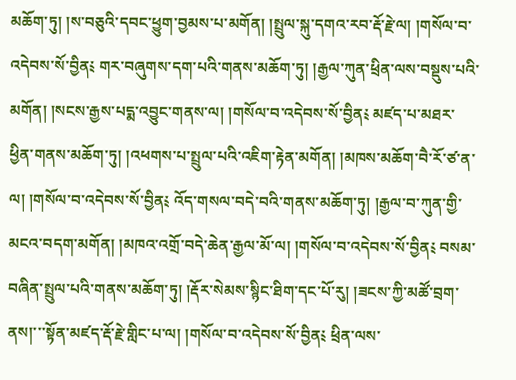མཆོག་ཏུ། །ས་བཅུའི་དབང་ཕྱུག་བྱམས་པ་མགོན། །སྤྲུལ་སྐུ་དགའ་རབ་རྡོ་རྗེ་ལ། །གསོལ་བ་འདེབས་སོ་བྱིན༴ གར་བཞུགས་དག་པའི་གནས་མཆོག་ཏུ། །རྒྱལ་ཀུན་ཕྲིན་ལས་བསྡུས་པའི་མགོན། །སངས་རྒྱས་པདྨ་འབྱུང་གནས་ལ། །གསོལ་བ་འདེབས་སོ་བྱིན༴ མཛད་པ་མཐར་ཕྱིན་གནས་མཆོག་ཏུ། །འཕགས་པ་སྤྲུལ་པའི་འཇིག་རྟེན་མགོན། །མཁས་མཆོག་བཻ་རོ་ཙ་ན་ལ། །གསོལ་བ་འདེབས་སོ་བྱིན༴ འོད་གསལ་བདེ་བའི་གནས་མཆོག་ཏུ། །རྒྱལ་བ་ཀུན་གྱི་མངའ་བདག་མགོན། །མཁའ་འགྲོ་བདེ་ཆེན་རྒྱལ་མོ་ལ། །གསོལ་བ་འདེབས་སོ་བྱིན༴ བསམ་བཞིན་སྤྲུལ་པའི་གནས་མཆོག་ཏུ། །རྡོར་སེམས་སྙིང་ཐིག་དང་པོ་རུ། །ཟངས་ཀྱི་མཚོ་བྲག་ནས།་་་སྟོན་མཛད་རྡོ་རྗེ་གླིང་པ་ལ། །གསོལ་བ་འདེབས་སོ་བྱིན༴ ཕྲིན་ལས་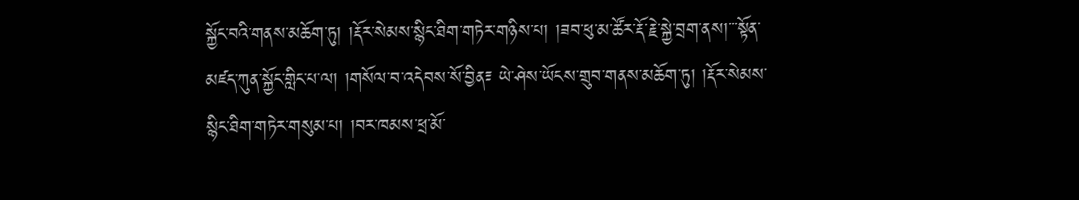སྐྱོང་བའི་གནས་མཆོག་ཏུ། །རྡོར་སེམས་སྙིང་ཐིག་གཏེར་གཉིས་པ། །ཟབ་ཕུ་མ་ཚོར་རྡོ་རྗེ་སྐྱེ་བྲག་ནས།་་་སྟོན་མཛད་ཀུན་སྐྱོང་གླིང་པ་ལ། །གསོལ་བ་འདེབས་སོ་བྱིན༴ ཡེ་ཤེས་ཡོངས་གྲུབ་གནས་མཆོག་ཏུ། །རྡོར་སེམས་སྙིང་ཐིག་གཏེར་གསུམ་པ། །བར་ཁམས་ཕྲ་མོ་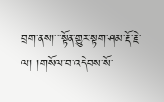བྲག་ནས།་་་སྟོན་གྱུར་སྟག་ཤམ་རྡོ་རྗེ་ལ། །གསོལ་བ་འདེབས་སོ་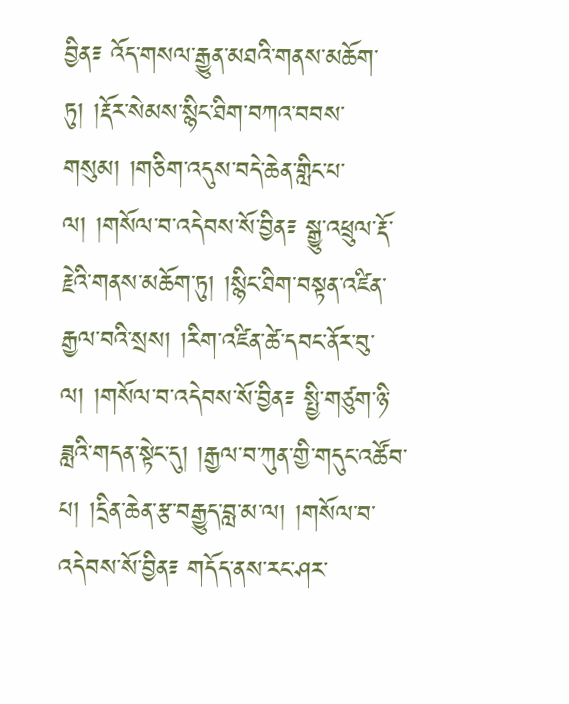བྱིན༴ འོད་གསལ་རྒྱུན་མཐའི་གནས་མཆོག་ཏུ། །རྡོར་སེམས་སྙིང་ཐིག་བཀའ་བབས་གསུམ། །གཅིག་འདུས་བདེ་ཆེན་གླིང་པ་ལ། །གསོལ་བ་འདེབས་སོ་བྱིན༴ སྒྱུ་འཕྲུལ་རྡོ་རྗེའི་གནས་མཆོག་ཏུ། །སྙིང་ཐིག་བསྟན་འཛིན་རྒྱལ་བའི་སྲས། །རིག་འཛིན་ཚེ་དབང་ནོར་བུ་ལ། །གསོལ་བ་འདེབས་སོ་བྱིན༴ སྤྱི་གཙུག་ཉི་ཟླའི་གདན་སྟེང་དུ། །རྒྱལ་བ་ཀུན་གྱི་གདུང་འཚོབ་པ། །དྲིན་ཆེན་རྩ་བརྒྱུད་བླ་མ་ལ། །གསོལ་བ་འདེབས་སོ་བྱིན༴ གདོད་ནས་རང་ཤར་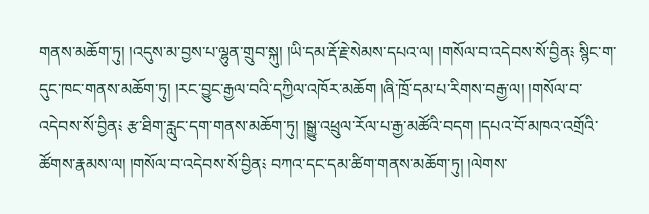གནས་མཆོག་ཏུ། །འདུས་མ་བྱས་པ་ལྷུན་གྲུབ་སྐུ། །ཡི་དམ་རྡོ་རྗེ་སེམས་དཔའ་ལ། །གསོལ་བ་འདེབས་སོ་བྱིན༴ སྙིང་ག་དུང་ཁང་གནས་མཆོག་ཏུ། །རང་བྱུང་རྒྱལ་བའི་དཀྱིལ་འཁོར་མཆོག །ཞི་ཁྲོ་དམ་པ་རིགས་བརྒྱ་ལ། །གསོལ་བ་འདེབས་སོ་བྱིན༴ རྩ་ཐིག་རླུང་དག་གནས་མཆོག་ཏུ། །སྒྱུ་འཕྲུལ་རོལ་པ་རྒྱ་མཚོའི་བདག །དཔའ་བོ་མཁའ་འགྲོའི་ཚོགས་རྣམས་ལ། །གསོལ་བ་འདེབས་སོ་བྱིན༴ བཀའ་དང་དམ་ཚིག་གནས་མཆོག་ཏུ། །ལེགས་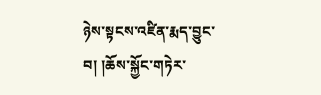ཉེས་སྟངས་འཛིན་རྨད་བྱུང་བ། །ཆོས་སྐྱོང་གཏེར་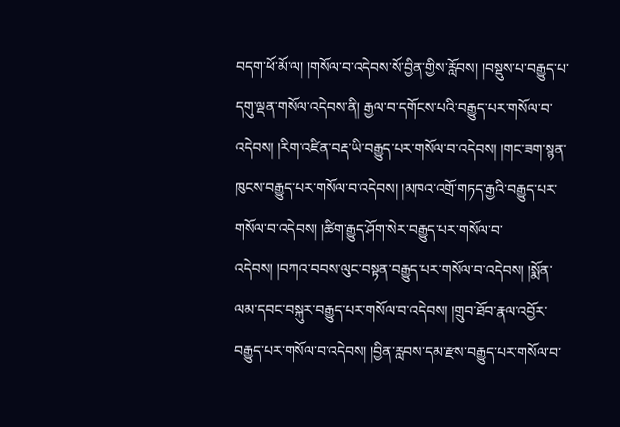བདག་ཕོ་མོ་ལ། །གསོལ་བ་འདེབས་སོ་བྱིན་གྱིས་རློབས། །བསྡུས་པ་བརྒྱུད་པ་དགུ་ལྡན་གསོལ་འདེབས་ནི། རྒྱལ་བ་དགོངས་པའི་བརྒྱུད་པར་གསོལ་བ་འདེབས། །རིག་འཛིན་བརྡ་ཡི་བརྒྱུད་པར་གསོལ་བ་འདེབས། །གང་ཟག་སྙན་ཁུངས་བརྒྱུད་པར་གསོལ་བ་འདེབས། །མཁའ་འགྲོ་གཏད་རྒྱའི་བརྒྱུད་པར་གསོལ་བ་འདེབས། །ཚིག་རྒྱུད་ཤོག་སེར་བརྒྱུད་པར་གསོལ་བ་འདེབས། །བཀའ་བབས་ལུང་བསྟན་བརྒྱུད་པར་གསོལ་བ་འདེབས། །སྨོན་ལམ་དབང་བསྐུར་བརྒྱུད་པར་གསོལ་བ་འདེབས། །གྲུབ་ཐོབ་རྣལ་འབྱོར་བརྒྱུད་པར་གསོལ་བ་འདེབས། །བྱིན་རླབས་དམ་རྫས་བརྒྱུད་པར་གསོལ་བ་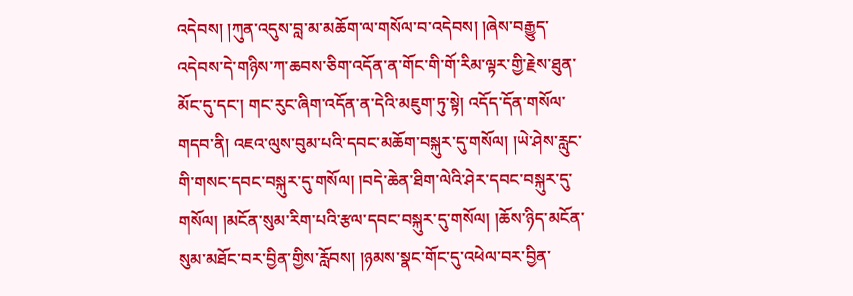འདེབས། །ཀུན་འདུས་བླ་མ་མཆོག་ལ་གསོལ་བ་འདེབས། །ཞེས་བརྒྱུད་འདེབས་དེ་གཉིས་ཀ་ཆབས་ཅིག་འདོན་ན་གོང་གི་གོ་རིམ་ལྟར་གྱི་རྗེས་ཐུན་མོང་དུ་དང་། གང་རུང་ཞིག་འདོན་ན་དེའི་མཇུག་ཏུ་སྟེ། འདོད་དོན་གསོལ་གདབ་ནི། འཇའ་ལུས་བུམ་པའི་དབང་མཆོག་བསྐུར་དུ་གསོལ། །ཡེ་ཤེས་རླུང་གི་གསང་དབང་བསྐུར་དུ་གསོལ། །བདེ་ཆེན་ཐིག་ལེའི་ཤེར་དབང་བསྐུར་དུ་གསོལ། །མངོན་སུམ་རིག་པའི་རྩལ་དབང་བསྐུར་དུ་གསོལ། །ཆོས་ཉིད་མངོན་སུམ་མཐོང་བར་བྱིན་གྱིས་རློབས། །ཉམས་སྣང་གོང་དུ་འཕེལ་བར་བྱིན་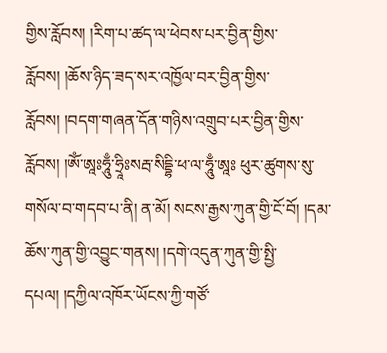གྱིས་རློབས། །རིག་པ་ཚད་ལ་ཕེབས་པར་བྱིན་གྱིས་རློབས། །ཆོས་ཉིད་ཟད་སར་འཁྱོལ་བར་བྱིན་གྱིས་རློབས། །བདག་གཞན་དོན་གཉིས་འགྲུབ་པར་བྱིན་གྱིས་རློབས། །ཨོཾ་ཨཱཿཧཱུྃ་ཧྲཱིཿསརྦ་སིདྡྷི་ཕ་ལ་ཧཱུྃ་ཨཱཿ ཕུར་ཚུགས་སུ་གསོལ་བ་གདབ་པ་ནི། ན་མོ། སངས་རྒྱས་ཀུན་གྱི་ངོ་བོ། །དམ་ཆོས་ཀུན་གྱི་འབྱུང་གནས། །དགེ་འདུན་ཀུན་གྱི་སྤྱི་དཔལ། །དཀྱིལ་འཁོར་ཡོངས་ཀྱི་གཙོ་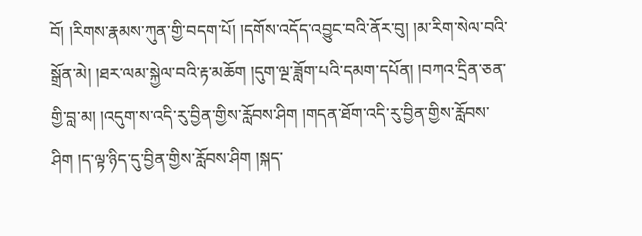བོ། །རིགས་རྣམས་ཀུན་གྱི་བདག་པོ། །དགོས་འདོད་འབྱུང་བའི་ནོར་བུ། །མ་རིག་སེལ་བའི་སྒྲོན་མེ། །ཐར་ལམ་སྐྱེལ་བའི་རྟ་མཆོག །དུག་ལྔ་ཟློག་པའི་དམག་དཔོན། །བཀའ་དྲིན་ཅན་གྱི་བླ་མ། །འདུག་ས་འདི་རུ་བྱིན་གྱིས་རློབས་ཤིག །གདན་ཐོག་འདི་རུ་བྱིན་གྱིས་རློབས་ཤིག །ད་ལྟ་ཉིད་དུ་བྱིན་གྱིས་རློབས་ཤིག །སྐད་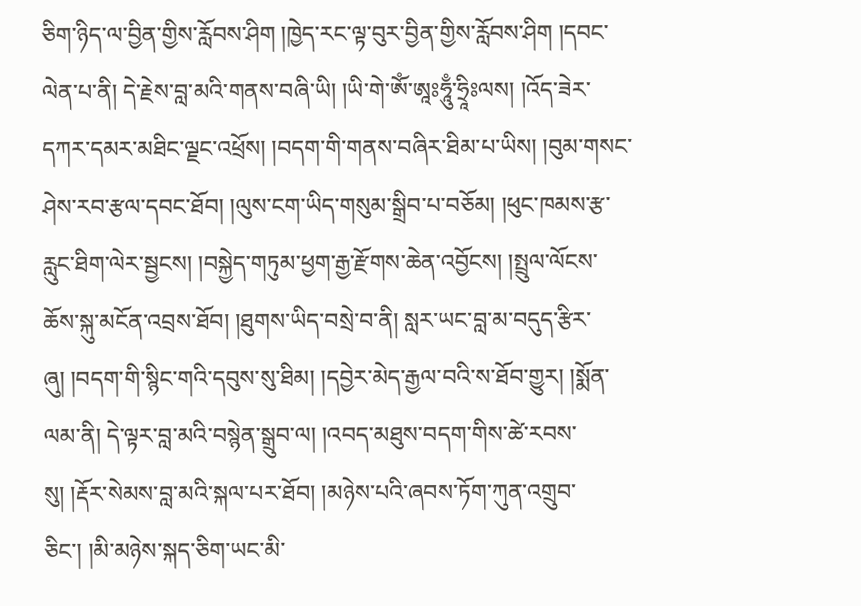ཅིག་ཉིད་ལ་བྱིན་གྱིས་རློབས་ཤིག །ཁྱེད་རང་ལྟ་བུར་བྱིན་གྱིས་རློབས་ཤིག །དབང་ལེན་པ་ནི། དེ་རྗེས་བླ་མའི་གནས་བཞི་ཡི། །ཡི་གེ་ཨོཾ་ཨཱཿཧཱུྃ་ཧྲཱིཿལས། །འོད་ཟེར་དཀར་དམར་མཐིང་ལྗང་འཕྲོས། །བདག་གི་གནས་བཞིར་ཐིམ་པ་ཡིས། །བུམ་གསང་ཤེས་རབ་རྩལ་དབང་ཐོབ། །ལུས་ངག་ཡིད་གསུམ་སྒྲིབ་པ་བཅོམ། །ཕུང་ཁམས་རྩ་རླུང་ཐིག་ལེར་སྦྱངས། །བསྐྱེད་གཏུམ་ཕྱག་རྒྱ་རྫོགས་ཆེན་འབྱོངས། །སྤྲུལ་ལོངས་ཆོས་སྐུ་མངོན་འབྲས་ཐོབ། །ཐུགས་ཡིད་བསྲེ་བ་ནི། སླར་ཡང་བླ་མ་བདུད་རྩིར་ཞུ། །བདག་གི་སྙིང་གའི་དབུས་སུ་ཐིམ། །དབྱེར་མེད་རྒྱལ་བའི་ས་ཐོབ་གྱུར། །སྨོན་ལམ་ནི། དེ་ལྟར་བླ་མའི་བསྙེན་སྒྲུབ་ལ། །འབད་མཐུས་བདག་གིས་ཚེ་རབས་སུ། །རྡོར་སེམས་བླ་མའི་སྐལ་པར་ཐོབ། །མཉེས་པའི་ཞབས་ཏོག་ཀུན་འགྲུབ་ཅིང་། །མི་མཉེས་སྐད་ཅིག་ཡང་མི་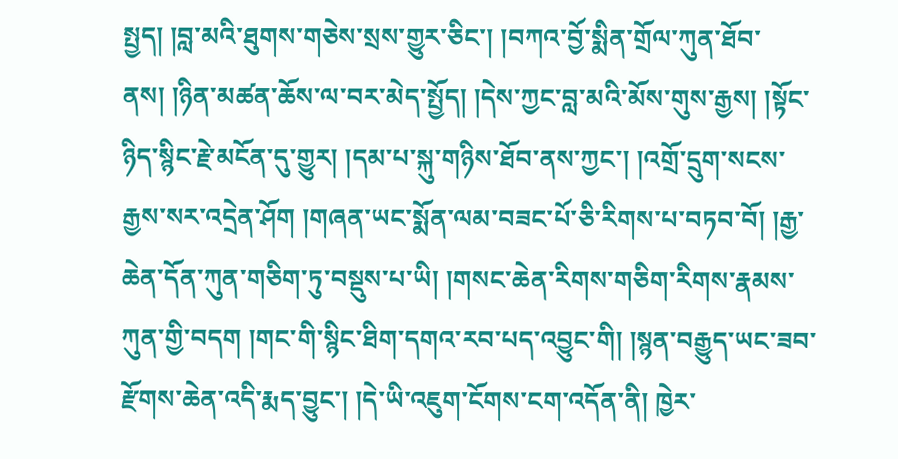སྤྱད། །བླ་མའི་ཐུགས་གཅེས་སྲས་གྱུར་ཅིང་། །བཀའ་བྱོ་སྨིན་གྲོལ་ཀུན་ཐོབ་ནས། །ཉིན་མཚན་ཆོས་ལ་བར་མེད་སྤྱོད། །དེས་ཀྱང་བླ་མའི་མོས་གུས་རྒྱས། །སྟོང་ཉིད་སྙིང་རྗེ་མངོན་དུ་གྱུར། །དམ་པ་སྐུ་གཉིས་ཐོབ་ནས་ཀྱང་། །འགྲོ་དྲུག་སངས་རྒྱས་སར་འདྲེན་ཤོག །གཞན་ཡང་སྨོན་ལམ་བཟང་པོ་ཅི་རིགས་པ་བཏབ་བོ། །རྒྱ་ཆེན་དོན་ཀུན་གཅིག་ཏུ་བསྡུས་པ་ཡི། །གསང་ཆེན་རིགས་གཅིག་རིགས་རྣམས་ཀུན་གྱི་བདག །གང་གི་སྙིང་ཐིག་དགའ་རབ་པད་འབྱུང་གི། །སྙན་བརྒྱུད་ཡང་ཟབ་རྫོགས་ཆེན་འདི་རྨད་བྱུང་། །དེ་ཡི་འཇུག་ངོགས་ངག་འདོན་ནི། ཁྱེར་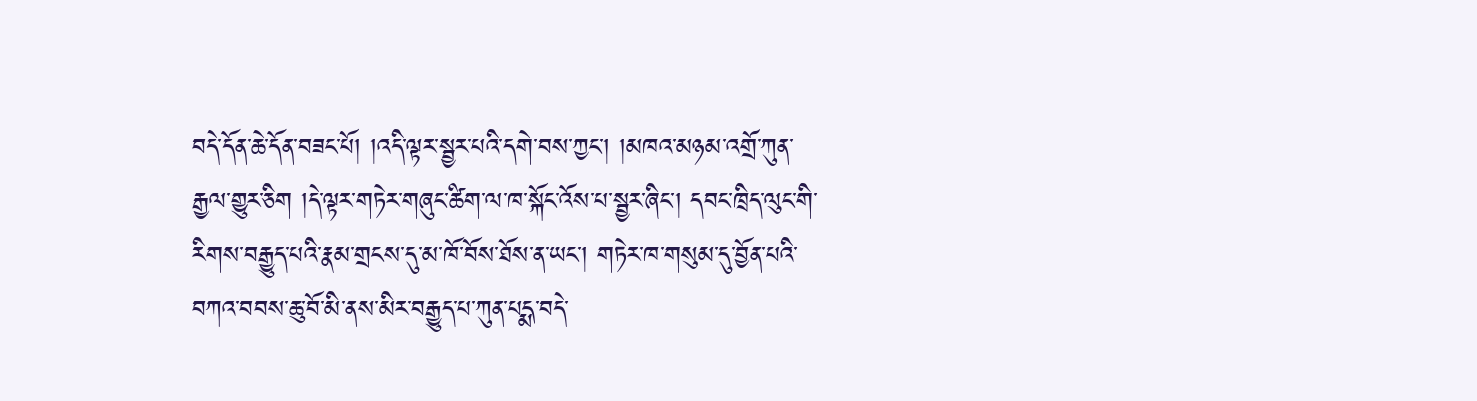བདེ་དོན་ཆེ་དོན་བཟང་པོ། །འདི་ལྟར་སྦྱར་པའི་དགེ་བས་ཀྱང་། །མཁའ་མཉམ་འགྲོ་ཀུན་རྒྱལ་གྱུར་ཅིག །དེ་ལྟར་གཏེར་གཞུང་ཚིག་ལ་ཁ་སྐོང་འོས་པ་སྦྱར་ཞིང་། དབང་ཁྲིད་ལུང་གི་རིགས་བརྒྱུད་པའི་རྣམ་གྲངས་དུ་མ་ཁོ་བོས་ཐོས་ན་ཡང་། གཏེར་ཁ་གསུམ་དུ་བྱོན་པའི་བཀའ་བབས་ཆུ་བོ་མི་ནས་མིར་བརྒྱུད་པ་ཀུན་པདྨ་བདེ་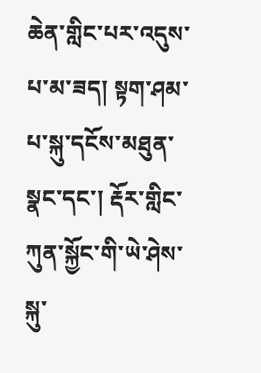ཆེན་གླིང་པར་འདུས་པ་མ་ཟད། སྟག་ཤམ་པ་སྐུ་དངོས་མཐུན་སྣང་དང་། རྡོར་གླིང་ཀུན་སྐྱོང་གི་ཡེ་ཤེས་སྐུ་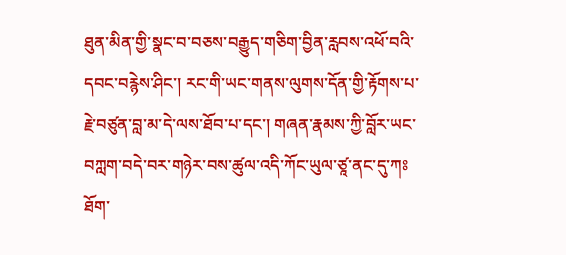ཐུན་མིན་གྱི་སྣང་བ་བཅས་བརྒྱུད་གཅིག་བྱིན་རླབས་འཕོ་བའི་དབང་བརྙེས་ཤིང་། རང་གི་ཡང་གནས་ལུགས་དོན་གྱི་རྟོགས་པ་རྗེ་བཙུན་བླ་མ་དེ་ལས་ཐོབ་པ་དང་། གཞན་རྣམས་ཀྱི་བློར་ཡང་བཀླག་བདེ་བར་གཉེར་བས་ཚུལ་འདི་ཀོང་ཡུལ་ཙཱ་ནང་དུ་ཀཿཐོག་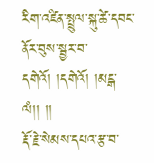རིག་འཛིན་སྤྲུལ་སྐུ་ཚེ་དབང་ནོར་བུས་སྦྱར་བ་དགེའོ། །དགེའོ། །མངྒ་ལཾ།། །།
རྡོ་རྗེ་སེམས་དཔའ་རྩ་བ་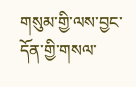གསུམ་གྱི་ལས་བྱང་དོན་གྱི་གསལ་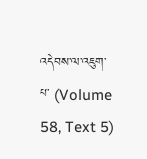འདེབས་ལ་འཇུག་པ་ (Volume 58, Text 5)